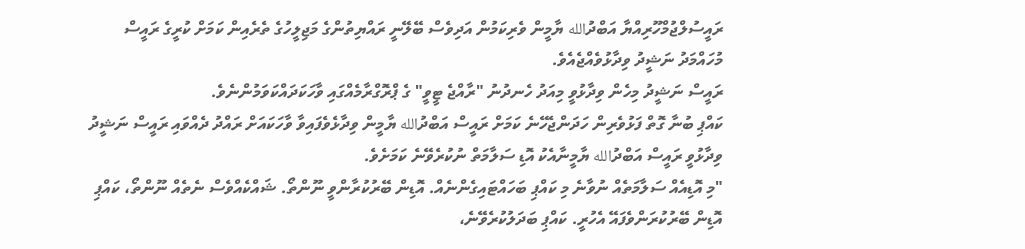ރައީސުލްޖުމްހޫރިއްޔާ އަބްދުالله ޔާމީން ވެރިކަމުން އަދިވެސް ބޭލޭނީ ރައްޔިތުންގެ މަޖިލީހުގެ ތެރެއިން ކަމަށް ކުރީގެ ރައީސް މުހައްމަދު ނަޝީދު ވިދާޅުވެއްޖެއެވެ.
ރައީސް ނަޝީދު މިހެން ވިދާޅުވީ މިއަދު ހެނދުނު "ރާއްޖެ ޓީވީ" ގެ ޕްރޮގްރާމެއްގައި ވާހަކަދައްކަވަމުންނެވެ.
ކައްޕި ބުނާ ގޮތް ފަޅުވެރިން ހަދަންޖެހޭނެ ކަމަށް ރައީސް އަބްދުالله ޔާމީން ވިދާޅެވެފައިވާ ވާހަކައަށް ރައްދު ދެއްވައި ރައީސް ނަޝީދު ވިދާޅުވީ ރައީސް އަބްދުالله ޔާމީނާއެކު އޮޑި ސަލާމަތް ނުކުރެވޭނެ ކަމަށެވެ.
"މި އޮޑިއެއް ސަލާމަތެއް ނުވާނެ މި ކައްޕި ބަހައްޓައިގެންނެއް. އޮޑިން ބޭރުކުރާންވީ ނޫންތޯ. ޝައްކެއްވެސް ނެތެއް ނޫންތޯ، ކައްޕި އޮޑިން ބޭރުކުރަންވެފައޭ އެހުރީ. ކައްޕި ބަދަލުކުރެވޭނެ،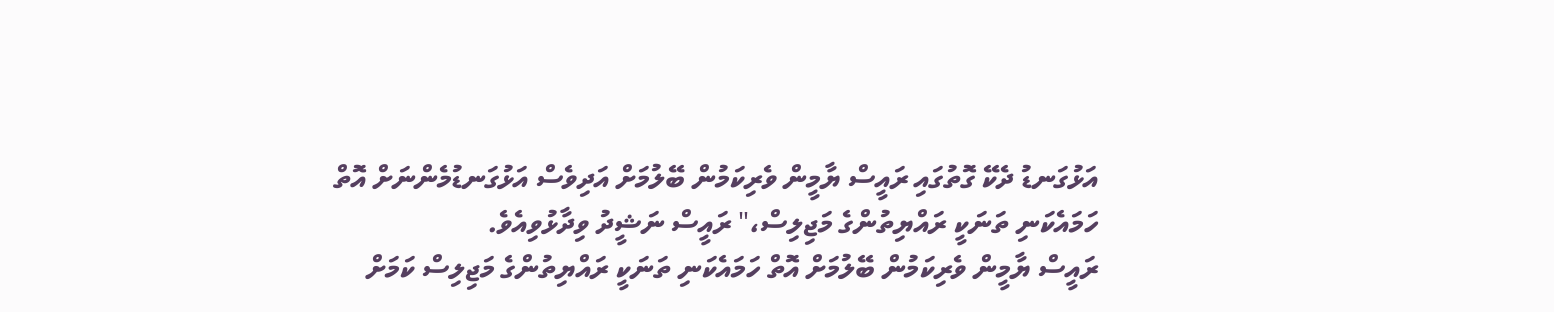އަޅުގަނޑު ދެކޭ ގޮތުގައި ރައީސް ޔާމީން ވެރިކަމުން ބޭލުމަށް އަދިވެސް އަޅުގަނޑުމެންނަށް އޮތް ހަމައެކަނި ތަނަކީ ރައްޔިތުންގެ މަޖިލިސް،" ރައީސް ނަޝީދު ވިދާޅުވިއެވެ.
ރައީސް ޔާމީން ވެރިކަމުން ބޭލުމަށް އޮތް ހަމައެކަނި ތަނަކީ ރައްޔިތުންގެ މަޖިލިސް ކަމަށް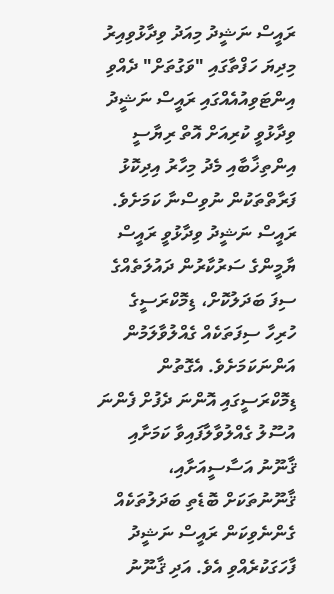ރައީސް ނަޝީދު މިއަދު ވިދާޅުވިއިރު މިދިޔަ ހަފްތާގައި "ވަގުތަށް" ދެއްވި އިންޓަވިއުއެއްގައި ރައީސް ނަޝީދު ވިދާޅުވީ ކުރިއަށް އޮތް ރިޔާސީ އިންތިޚާބާއި މެދު މިހާރު އިދިކޮޅު ފަރާތްތަކުން ނުވިސްނާ ކަމަށެވެ.
ރައީސް ނަޝީދު ވިދާޅުވީ ރައީސް ޔާމީންގެ ސަރުކާރުން ދައުލަތެއްގެ ސިފަ ބަދަލުކޮށް، ޑިމޮކްރަސީގެ ހުރިހާ ސިފަތަކެއް ގެއްލުވާލަމުން އަންނަކަމަށެވެ. އެގޮތުން ޑިމޮކްރަސީގައި އޮންނަ ދެފުށް ފެންނަ އުސޫލު ގެއްލުވާލާފައިވާ ކަމަށާއި ޤާނޫނު އަސާސީއަށާއި، ޤާނޫނުތަކަށް ބޮޑެތި ބަދަލުތަކެއް ގެންނެވިކަން ރައީސް ނަޝީދު ފާހަގަކުރެއްވި އެވެ. އަދި ޤާނޫނު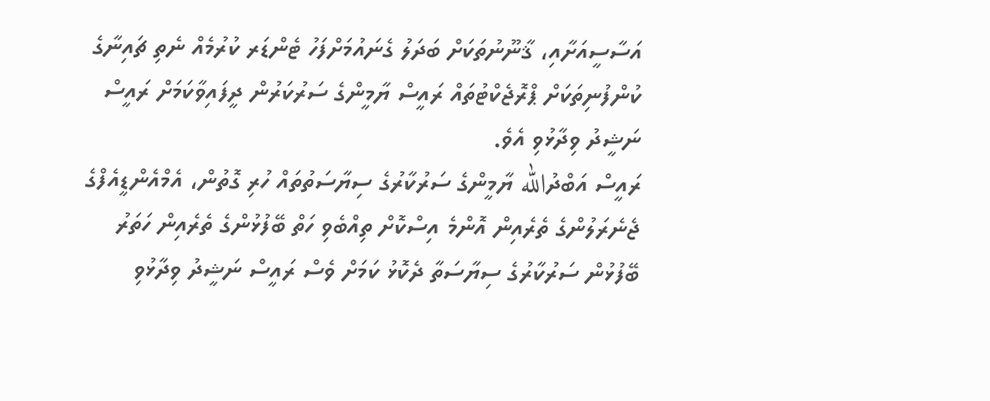އަސާސީއަށާއި، ޤާނޫނުތަކަށް ބަދަލު ގެނައުމަށްފަހު ޓެންޑަރ ކުރުމެއް ނެތި ޗައިނާގެ ކުންފުނިތަކަށް ޕްރޮޖެކްޓުތައް ރައީސް ޔާމީންގެ ސަރުކަރުން ދީފައިވާކަމަށް ރައީސް ނަޝީދު ވިދާޅުވި އެވެ.
ރައީސް އަބްދުالله ޔާމީންގެ ސަރުކާރުގެ ސިޔާސަތުތައް ހުރި ގޮތުން، އެމްއެންޑީއެފްގެ ޖެނެރަލުންގެ ތެރެއިން އޮންމެ އިސްކޮށް ތިއްބެވި ހަތް ބޭފުޅުންގެ ތެރެއިން ހަތަރު ބޭފުޅުން ސަރުކާރުގެ ސިޔާސަތާ ދެކޮޅު ކަމަށް ވެސް ރައީސް ނަޝީދު ވިދާޅުވި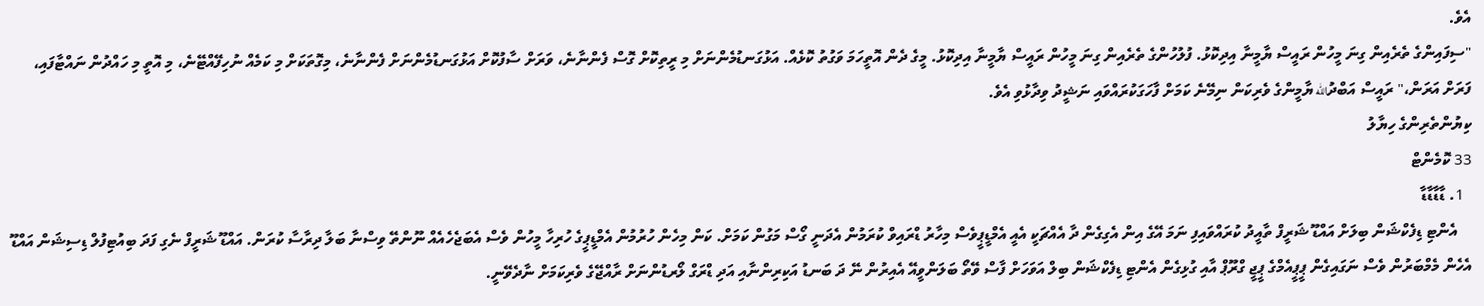އެވެ.
"ސިފައިންގެ ތެރެއިން ގިނަ މީހުން ރައީސް ޔާމީނާ އިދިކޮޅު. ފުލުހުންގެ ތެރެއިން ގިނަ މީހުން ރައީސް ޔާމީނާ އިދިކޮޅު. މީގެ ދެން އޮތީހަމަ ވަގުތު ކޮޅެއް. އަޅުގަނޑުމެންނަށް މި ރީތިކޮށް ގޮސް ފެންނާނެ، ވަރަށް ސާފުކޮށް އަޅުގަނޑުމެންނަށް ފެންނާނެ، މިގޮތަކަށް މި ކަމެއް ނުހިފޭއްޓޭނެ، މި އޮތީ މި ހައްދުން ނައްޓާފައި، ފަރަށް އަރަން،" ރައީސް އަބްދުالله ޔާމީންގެ ވެރިކަން ނިމޭނެ ކަމަށް ފާހަގަކުރައްވައި ނަޝީދު ވިދާޅުވި އެވެ.
ކިޔުންތެރިންގެ ހިޔާލު
33 ކޮމެންޓް
  1. ޑާޑާޑާޑާ
    އެންޓި ޑިފެކްޝަން ބިލަށް އައްޑޫ ޝަރީފް ތާއީދު ކުރައްވައިފި ނަމަ އޭގެ އިން އެގިގެން ދާ އެއްޗަކީ އެއީ އެމްޑީޕީވެސް މިހާރު ޑްރައިވް ކުރަމުން އެދަނީ ގޯސް މަގުން ކަމަށް. ކަން މިހެން ހުރުމުން އެމްޑީޕީގެ ހުރިހާ މީހުން ވެސް އެބަޖެހެއެއް ނޫންތޭ ވިސްނާ ބަލާ ދިރާސާ ކުރަން. އައްޑޫ ޝަރީފް ނެގި ފަދަ ބިއުޓިފުލް ޑިސިޝަން އައްޑޫ އެހެން މެމްބަރުން ވެސް ނަގައިގެން ޕީޕީއެމްގެ ޕީޖީ ގްރޫޕް އާއި ގުޅިގެން އެންޓި ޑިފެކްޝަން ބިލް އަވަހަށް ފާސް ވޭތޯ ބަލަންވީއޭ އެއިރުން ނޭ ދަ ބަނޑު އަކިރިންނާއި އަދި ޑްރަގް ލޯރޑުންނަށް ރާއްޖޭގެ ވެރިކަމަށް ނާދެވޭނީ.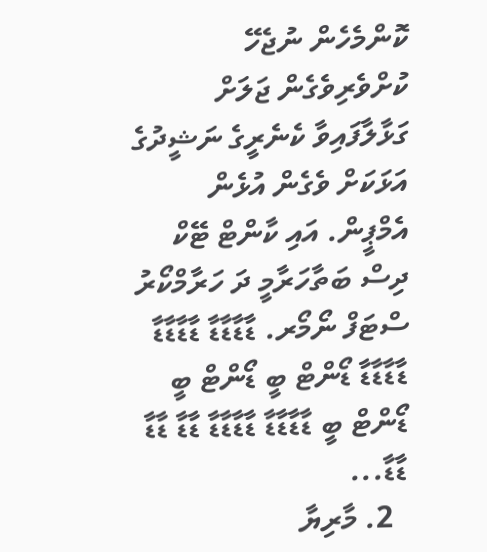ކޮންމެހެން ނުޖެހޭ ކުށްވެރިވެގެން ޖަލަށް ގަޅާލާފައިވާ ކެނެރީގެ ނަޝީދުގެ އަޅަކަށް ވެގެން އުޅެން އެމްޕީން. އައި ކާންޓް ޓޭކް ދިސް ބަތާހަރާމީ ދަ ހަރާމްކޯރު ސްޓަފް ނޯމޯރ. ޑާޑާޑާޑާ ޑާޑާޑާޑާ ޑާޑާޑާޑާ ޑޯންޓް ބީ ޑޯންޓް ބީ ޑޯންޓް ބީ ޑާޑާޑާޑާ ޑާޑާޑާޑާ ޑާޑާ ޑާޑާ ޑާޑާ...
  2. މާރިޔާ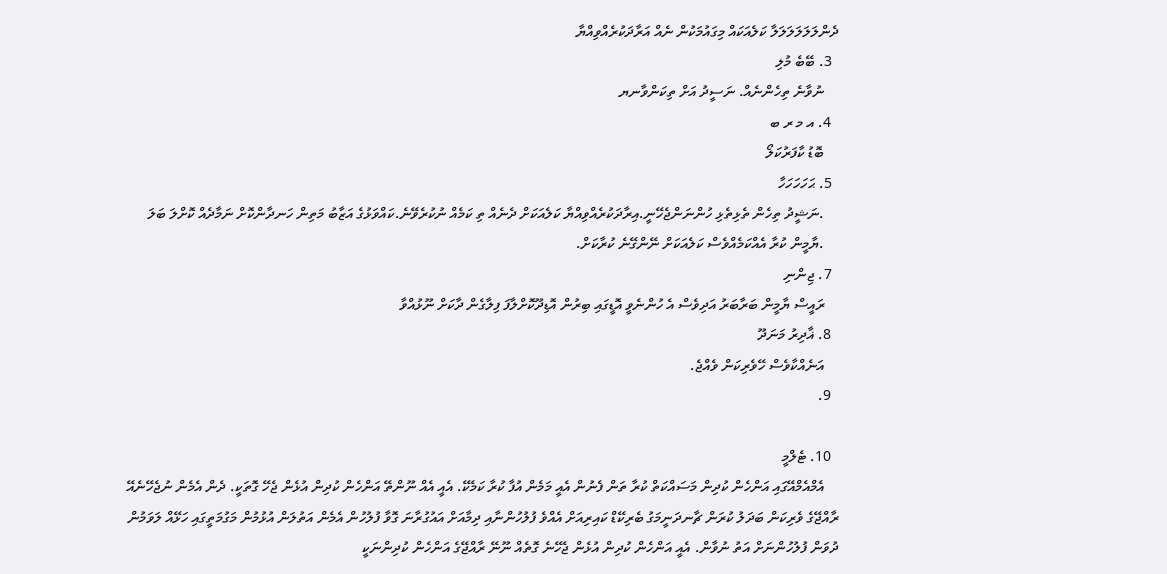ދެންލަލަލަލަލަލާ ކަލެއަކައް މިގައުމަކުން ނެއް އަރާދަކުރެއްވިއްޔާ
  3. ބޭބެ މުލި
    ނުވާނެ ތިހެންނެއް. ނަސީދު އަށް ތިކަންވާނޔ
  4. އ މ ރ ބ
    ބޮޑު ކާފަރުކަލޯ
  5. ޙަހަހަހަހާ
    .ނަޝީދު ތިހެން ތެޅިތެޅި ހުންނަންޖެހޭނީ.އިރާދަކުރެއްވިއްޔާ ކަލެއަކަށް ދެނެއް ތި ކަމެއް ނުކުރެވޭނެ.ކައްވަޅުގެ އަޒާބު މަތިން ހަނދާންކޮށް ނަމާދެއް ކޮށްލަ ބަލަ
    .ޔާމީން ކުރާ އެއްކަމެއްވެސް ކަލެއަކަށް ނޭންގޭނެ ކުރާކަށް.
  7. ޖިންނި
    ރައީސް ޔާމީން ބަރާބަރު އަދިވެސް އެ ހުންނެވީ އޮޑީގައި ބިރުން އޮޑިދޫކޮށްލާފަ ފިލާގެން ދާކަށް ނޫޅުއްވާ
  8. ޣާދިރު މަނަދޫ
    އަނެއްކާވެސް ހޭވެރިކަން ވެއްޖެ.
  9.

  10. ޓެލްމީ
    އެމްއެމްއޭގައި އަންހެން ކުދިން މަސައްކަތް ކުރާ ތަން ފެނުން އެއީ މަމެން އުފާ ކުރާ ކަމެކޭ. އެއީ އެއް ނޫންތޭ އަންހެން ކުދިން އުޅެން ޖެހޭ ގޮތަކީ. ދެން އެމެން ނުޖެހޭނެއޭ ރާއްޖޭގެ ވެރިކަން ބަދަލު ކުރަން ޗާނދަނީމަގު ބެރިކޭޑް ކައިރިއަށް އެއްވެ ފުލުހުންނާއި ދިމާއަށް އައުގުރާނަ ގޮވާ ފުލުހުން އެމެން އަތުލަން އުޅުމުން މަގުމަތީގައި ހަޅޭއް ލަވަމުން ދުވަން ފުލުހުންނަށް އަތު ނުވާން. އެއީ އަންހެން ކުދިން އުޅެން ޖެހޭނެ ގޮތެއް ނޫނޭ ރާއްޖޭގެ އަންހެން ކުދިންނަކީ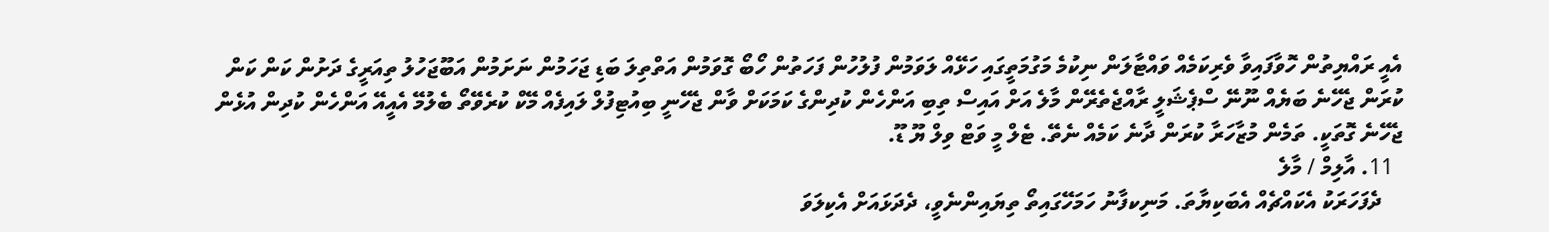އެއީ ރައްޔިތުން ހޮވާފައިވާ ވެރިކަމެއް ވައްޓާލަން ނިކުމެ މަގުމަތީގައި ހަޅޭއް ލަވަމުން ފުލުހުން ފަހަތުން ހޯބޯ ގޮވަމުން އަތްތިލަ ބަޑި ޖަހަމުން ނަށަމުން އަބޫޖަހުލު ތިއަރީގެ ދަށުން ކަން ކަން ކުރަން ޖެހޭނެ ބަޔެއް ނޫނޭ ސްޕެޝަލީ ރާއްޖެތެރޭން މާލެ އަށް އައިސް ތިބި އަންހެން ކުދިންގެ ކަމަކަށް ވާން ޖެހޭނީ ބިއުޓިފުލް ލައިފެއް މޭކް ކުރެވޭތޯ ބެލުމޭ އެއީއޭ އަންހެން ކުދިން އުޅެން ޖެހޭނެ ގޮތަކީ. ތަމެން މުޒާހަރާ ކުރަން ދާނެ ކަމެއް ނެތޭ. ޓެލް މީ ވަޓް ވިލް ޔޫ ޑޫ.
  11. އާލިމް / މާލެ
    ދެފަހަރަކު އެކައްޗެއް އެބަކިޔާތަ. މަނިކފާނު ހަމަހޭގައިތޯ ތިޔައިންނެވީ، ދެދަޅައަށް އެކިލަވަ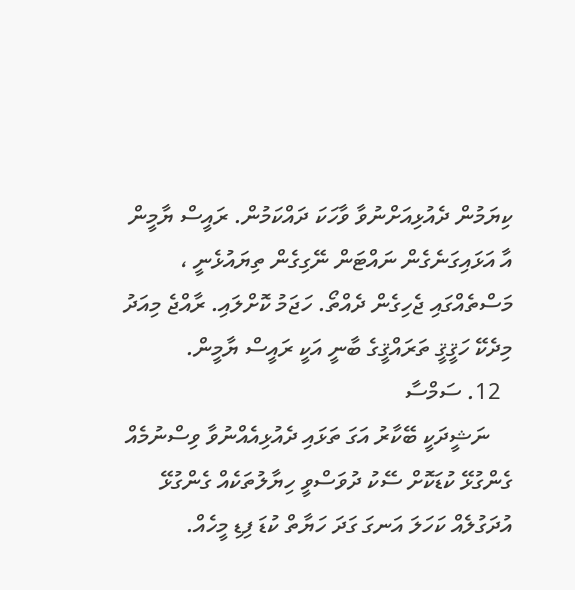ކިޔަމުން ދެއުޅިއަށްނުވާ ވާހަކަ ދައްކަމުން. ރައީސް ޔާމީން އާ އަޅައިގަނެގެން ނައްޓަން ނޭގިގެން ތިޔައުޅެނީ ، މަސްތެއްގައި ޖެހިގެން ދެއްތޯ. ހަޖަމު ކޮށްލައި. ރާއްޖެ މިއަދު މިދެކޭ ހަޤީޤީ ތަރައްޤީގެ ބާނީ އަކީ ރައީސް ޔާމީން.
  12. ސަމްސާ
    ނަޝީދަކީ ބޭކާރު އަގަ ތަޅައި ދެއުޅިއެއްނުވާ ވިސްނުމެއް ގެންގުޅޭ ކުޑަކޮށް ސޭކު ދުވަސްވީ ހިޔާލުތަކެއް ގެންގުޅޭ އުދަގުލެއް ކަހަލަ އަނގަ ގަދަ ހަޔާތް ކުޑަ ފިޑި މީހެއް.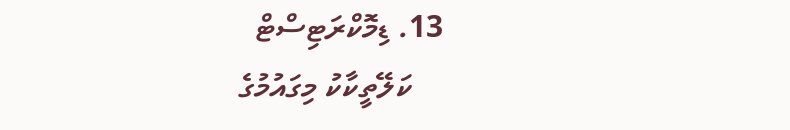13. ޑިމޮކްރަޓިސްޓް
    ކަލޭތީކާކު މިގައުމުގެ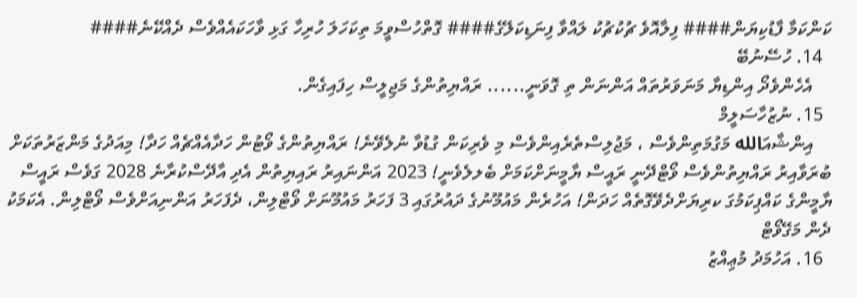ކަންކަމާ ފާޑުކިޔަން#### ފިލާއޮވެ ޗުކުޗުކު ލައްވާ ފިނަޑިކަލޭގެ#### ގޮތްހުސްވީމަ ތިކަހަލަ ހުރިހާ ގަޅި ވާހަކައެއްވެސް ދެއްކޭނެ####
  14. ހުސޭނުބޭ
    އެހެންވެދޯ އިންޑިޔާ މަނަވަރުތައް އަންނަން ތި ގޮވަނީ...... ރައްޔިތުންގެ މަޖިލީސް ހިފައިގެން.
  15. ނުޒުހާސަލީމް
    އިންޝާއަالله މަގުމަތިންވެސް ، މަޖުލިސްތެރެއިންވެސް މި ވެރިކަން ގުޑުވާ ނުލެވޭނެ! ރައްޔިތުންގެ ވޯޓުން ހަދާއެއްޗެއް ހަދާ! މިއަދުގެ މަންޒަރުތަކަށް ބުރަވާއިރު ރައްޔިތުންވެސް ވޯޓްދޭނީ ރައީސް ޔާމީނަށްކަމަށް ބެލލެވެނީ! 2023 އަންނައިރު ރައިޔިތުން އެދި އާދޭސްކުރާނެ 2028 ގަވެސް ރައީސް ޔާމީންގެ ކައްޕިކަމުގަ ކރިޔަށްދެވޭގޮތެއް ހަދަން! އަހުރެން މައުމޫނުގެ ދައުރުގައި 3 ފަހަރު މައުމޫނަށް ވޯޓްލިން، ދެފަހަރު އަންނިއަށްވެސް ވޯޓްލިން. އެކަމަކު ދެން މަގޭވޯޓް
  16. އަހުމަދު މުޢިއްޒު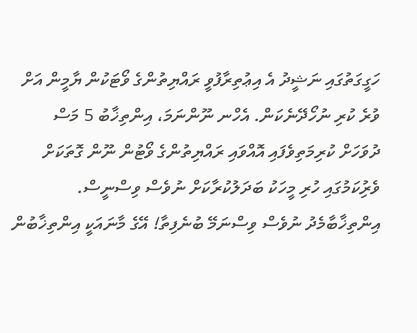ހަގީގަތުގައި ނަޝީދު އެ އިޢުތިރާފުވީ ރައްޔިތުންގެ ވޯޓަކުން ޔާމީން އަށް ވުރެ ކުރި ނުހޯދޭނެކަން. އެހްނ ނޫންނަމަ، އިންތިޚާބު 5 މަސް ދުވަހަށް ކުރިމަތިވެފައި އޮއްވައި ރައްޔިތުންގެ ވޯޓުން ނޫން ގޮތަކަށް ވެރިުކަމުގައި ހުރި މީހަކު ބަދަލުކުރާކަށް ނުވެސް ވިސްނީސް. އިންތިޚާބާމެދު ނުވެސް ވިސްނަމޭ ބުނެފިތާ! އޭގެ މާނައަކީ އިންތިޚާބުން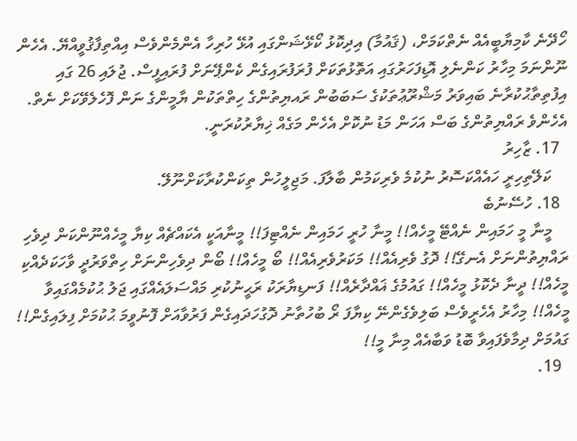ހޯދޭނެ ކާމިޔާބީއެއް ނެތްކަމަށް، (ޤައުމާ) އިދިކޮޅު ކޯޅޭޝަންގައި އުޅޭ ހުރިހާ އެންމެންވެސް އިއްތިފާޤުވީއްޔޭ. އެހެން ނޫންނަމަ މިހާރު ކަންނެލި އޮޑިފަހަރުގައި އަތޮޅުތަކަށް ފުރަފުރައިގެން ކެންޕޭނަށް ފުރައިފީސް. ޖުލައި 26 ގައި އިފުތިތާޙުކުރާނެ ބައިވަރު މަޝްރޫޢުތަކުގެ ސަބަބުން ރައޔިތުންގެ ހިތްތަކުން ޔާމީންގެ ނަން ފޮހެލެވޭކަށް ނެތް. އެހެންވެ ރައްޔިތުންގެ ބަސް އަހަން މަޑު ނުކޮށް އެހެން މަގެއް ޚިޔާރުކުރަނީ.
  17. ޒާހިރު
    ކަލޭތިހިރީ ހައެއްކަސޮރު ނުކުމެ ވެރިކަމުން ބާލާފަ. މަޖިލީހުން ތިކަންކުރާކަށްނޫލޭ.
  18. ހުސޭނުބެ
    މީނާ މީ ހަމައިން ނެއްޓޭ މީހެއް!! މީނާ ހުރީ ހަމައިން ނެއްޓިފަ!! މީނާއަކީ އެކައްޗެއް ކިޔާ މީހެއްނޫންކަން ދިވެހި ރައްޔިތުންނަށް އެނގޭ!! ދޮގު ވެރިއެއް!! މަކަރުވެރިއެއް!! ބޯ މީހެއް!! ބޯން ދިވެހިންނަށް ހިތްވަރުދީ ވާހަކަދެއްކި މީހެއް!! ދީނާ ދެކޮޅު މީހެއް!! ގައުމުގެ ޣައްދާރެއް!! ފަނޑިޔާރަކު ރަޙީނުކުރި މައްސަލައެއްގައި ޖަލު ޙުކުމެއްގައިވާ މީހެއް!! މިހާރު އެހެރީވެސް ބަލިވެގެންނޭ ކިޔާފަ ރޯ ބުހުތާނު ދޮގުހަދައިގެން ފަރުވާއަށް ފޮނުވީމަ ޙުކުމަށް ފިލައިގެން!! ގައުމަށް ދިމާވެފައިވާ ބޮޑު ވަބާއެއް މިނާ މީ!!
  19.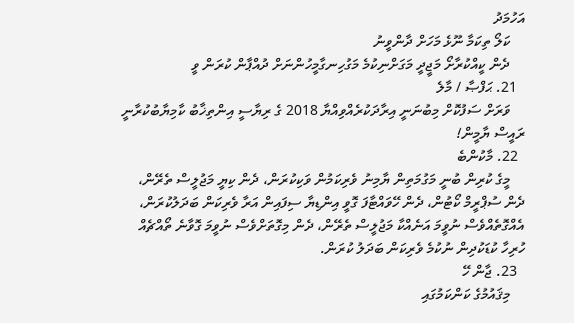އަހުމަދު
    ކަލޯ ތިކަމާ ނޫޅެ މަހަށް ދާންވީނު
    ދެން ކީއްކުރާށޯ މަޖީދީ މަގަށްނިކުމެ މަގުހިނގާމީހުންނަށް ދުއްޕާން ކުރަން ވީ
  21. ޙަފްޞާ / މާލެ
    ވަރަށް ސަފުކޮށް މިބުނަނީ އިރާދަކުރެއްވިއްޔާ 2018 ގެ ރިޔާސީ އިންތިޚާބު ކާމިޔާބުކުރާނީ ރައީސް ޔާމީން!
  22. މާކުންބެ
    މީގެ ކުރިން ބުނީ މަގުމަތިން ޔާމިނު ވެރިކަމުން ވަކިކުރަން، ދެން ކިޔީ މަޖުލީސް ތެރޭން، ދެން ސުޕްރީމް ކޯޓުން، ދެން ހޭވައްޓާފަ ގޮވީ އިންޑިޔާ ސިފައިން އަރާ ވެރިކަން ބަދަލުކުރަން، އެއްގޮތެއްވެސް ނުވީމަ އަނެއްކާ މަޖުލީސް ތެރޭން، ދެން މިގޮތަށްވެސް ނުވީމަ ގޮވާނެ ތޯއްޗެއް ހުރިހާ ކުޑަކުދިން ނުކުމެ ވެރިކަން ބަދަލު ކުރަން.
  23. ޖާން ހޭ
    މިޤައުމުގެ ކަންކަމުގައި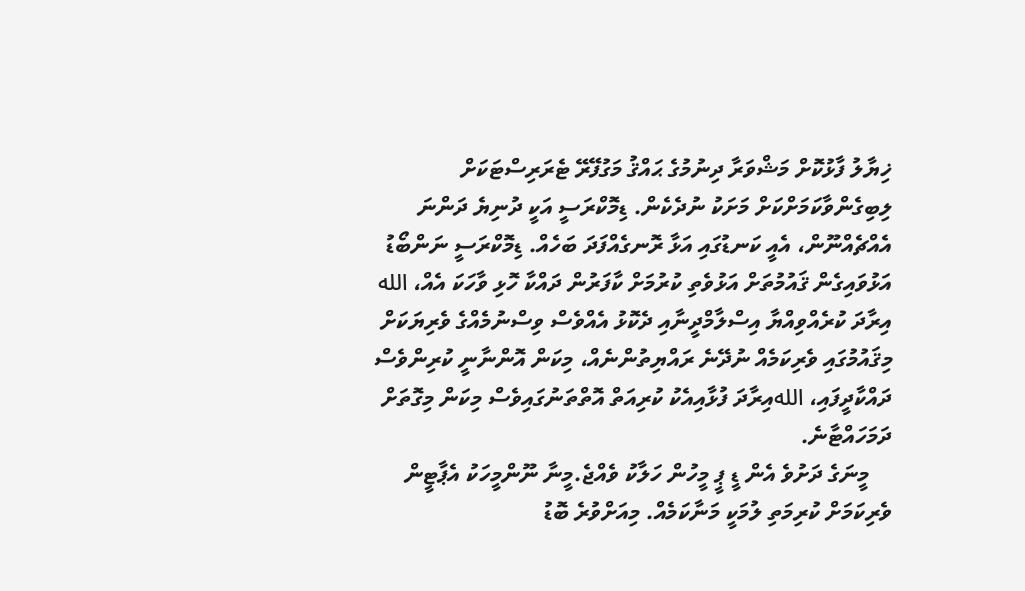ޚިޔާލު ފާޅުކޮށް މަޝްވަރާ ދިނުމުގެ ޙައްޤު މަގުފޭރޭ ޓެރަރިސްޓަކަށް ލިބިގެންވާކަމަށްކަށް މަށަކު ނުދެކެން. ޑިމޮކްރަސީ އަކީ ދުނިޔެ ދަންނަ އެއްޗެއްނޫން، އެއީ ކަނޑުގައި އަޅާ ރޮނގެއްފަދަ ބަހެއް. ޑިމޮކްރަސީ ނަންބޯޑު އަޅުވައިގެން ޤައުމުތަށް އަޅުވެތި ކުރުމަށް ކާފަރުން ދައްކާ ހޮޅި ވާހަކަ އެއް، الله އިރާދަ ކުރެއްވިއްޔާ އިސްލާމްދީނާއި ދެކޮޅު އެއްވެސް ވިސްނުމެއްގެ ވެރިޔަކަށް މިޤައުމުގައި ވެރިކަމެއް ނުދޭނެ ރައްޔިތުންނެއް، މިކަން އޮންނާނީ ކުރިންވެސް ދައްކާދީފައި، اللهއިރާދަ ފުޅާއިއެކު ކުރިއަތް އޮތްތަނުގައިވެސް މިކަން މިގޮތަށް ދަމަހައްޓާނެ.
    މީނަގެ ދަށުވެ އެން ޑީ ޕީ މީހުން ހަލާކު ވެއްޖެ.މީނާ ނޫންމީހަކު އެޕާޓީން ވެރިކަމަށް ކުރިމަތި ލުމަކީ މަނާކަމެއް. މިއަށްވުރެ ބޮޑު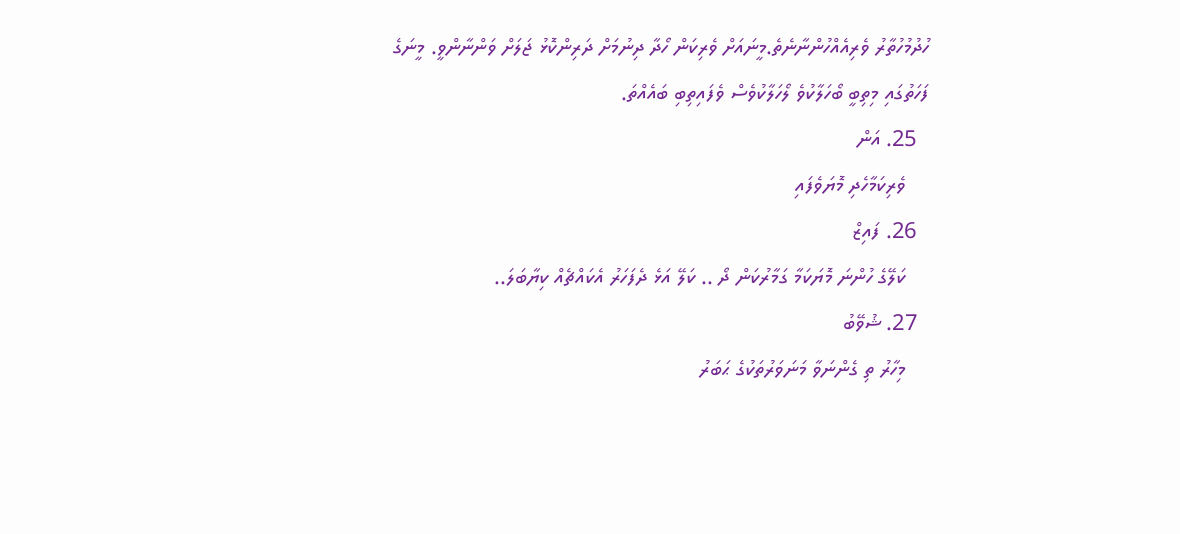ހުދުމުހުތާރު ވެރިއެއްހުންނާނެތެ.މީނައަށް ވެރިކަން ހޯދާ ދިނުމަށް ދަރިންކޮޅު ޖަލަށް ވަންނާންވީ. މީނަގެ ފަހަތުގައި މިތިބީ ބޯހަލާކުވެ ލޯހަލާކުވެސް ވެފައިތިބި ބައެއްތަ.
  25. އަން
    ވެރިކަމާހެދި މޮޔަވެފައި
  26. ފައިޒް
    ކަލޭގެ ހުންނަ މޮޔަކަމާ ގަމާރުކަން ދޯ .. ކަލޭ އަޅެ ދެފަހަރު އެކައްޗެއް ކިޔާބަލަ..
  27. ޝުވޭބު
    މިހާރު ތި ގެންނަވާ މަނަވަރުތަކުގެ ޙަބަރު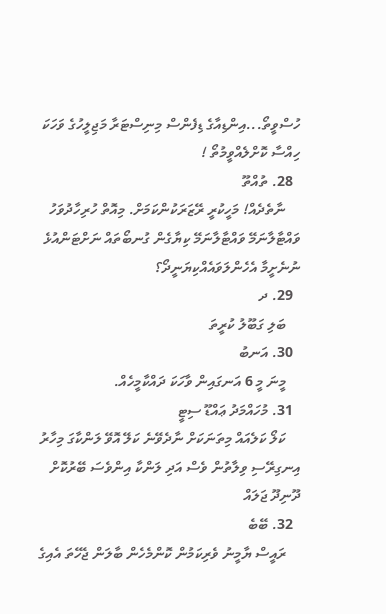ހުސްވީތޯ...އިންޑިއާގެ ޑިފެންސް މިނިސްޓަރާ މަޖިލީހުގެ ވަހަކަ ހިއްސާ ކޮށްލެއްވީމުތޯ !
  28. ތުއްތޫ
    ނާތެދެއް! މަހީކުރީ ރޭޒަރަކުންކަމަށް. މިއޮތް ހުރިހާދުވަހު ވައްޓާލާނަމޭ ވައްޓާލާނަމޭ ކިޔާގެން ގުނބޯތައް ނަށްޓަންއުޅެ ނުނެށީމާ އެހެންލަވައެއްކިޔަނީދޯ؟
  29. ދ
    ބަލި ގަބޫލު ކުރީތަ
  30. އަނބު
    މީނަ މީ 6 އަނގައިން ވާހަކަ ދައްކާމީހެއް.
  31. މުހައްމަދު ޢައްޑޫ ސިޓީ
    ކަލޯ ކަލެއައް މިތަނަކަށް ނާދެވޭނެ ކަލޭ އޮވޭ ލަންކާގަ މިހާރު އިނގިރޭސި ވިލާތުން ވެސް އަދި ލަންކާ އިންވެސަ ބޭރުކޮށް ދޫނިދޫ ޖަލައް
  32. ބޭބެ
    ރައީސް ޔާމީނު ވެރިކަމުން ކޮންމެހެން ބާލަން ޖެހޭތަ އެއިގެ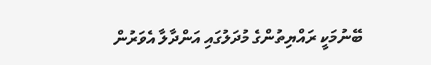ބޭނުމަކީ ރައްޔިތުންގެ މުދަލުގައި އަންދާލާ އެވަރުން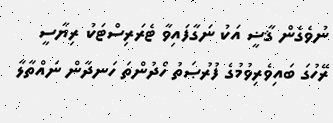ނުވެގެން ޤާޟީ އަކު ނަގާފައިވާ ޓެރަރިސްޓަކު ރިޔާސީ ރޭހުގަ ބައިވެރިވުމުގެ ފުރުޞަތު ހޯދުންތަ ހަނދާން ނައްތާލާ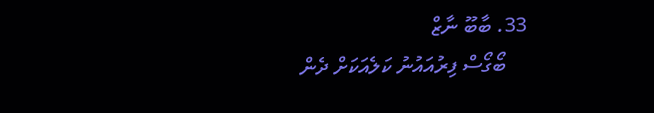33. ބާބޫ ނާޒް
    ބޯގޯސް ފިރުއައުނު ކަލެއަކަށް ދެން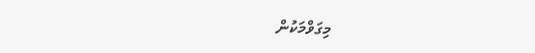މިގަވްމަކުން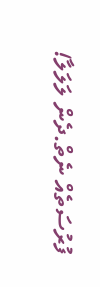ފުރުސަތެއް ނެތް.ދެން ލަލަލާ!